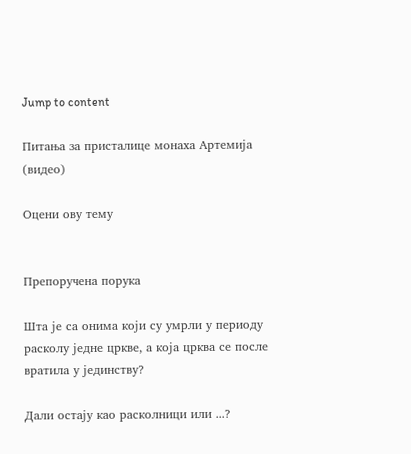Jump to content

Питања за присталице монаха Артемија (видео)

Оцени ову тему


Препоручена порука

Шта је са онима који су умрли у периоду расколу једне цркве, а која црква се после вратила у јединству?

Дали остају као расколници или ...?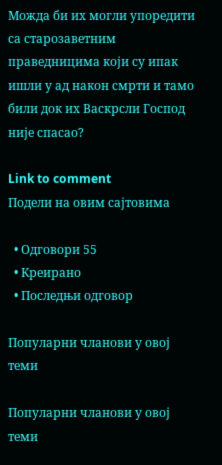Можда би их могли упоредити са старозаветним праведницима који су ипак ишли у ад након смрти и тамо били док их Васкрсли Господ није спасао?

Link to comment
Подели на овим сајтовима

  • Одговори 55
  • Креирано
  • Последњи одговор

Популарни чланови у овој теми

Популарни чланови у овој теми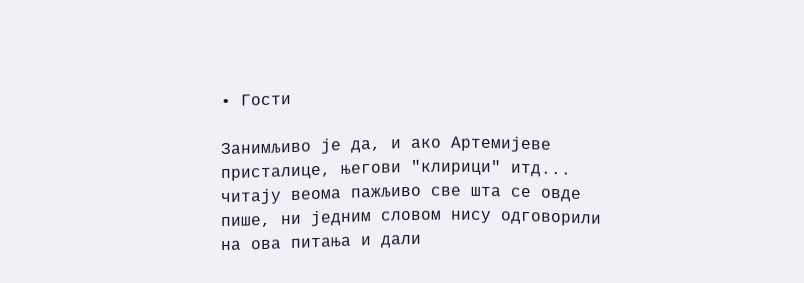• Гости

Занимљиво је да, и ако Артемијеве присталице, његови "клирици" итд... читају веома пажљиво све шта се овде пише, ни једним словом нису одговорили на ова питања и дали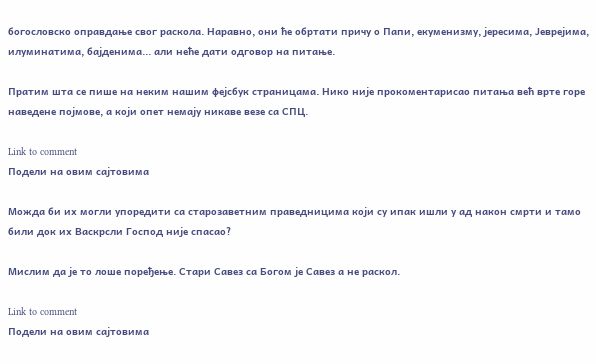богословско оправдање свог раскола. Наравно, они ће обртати причу о Папи, екуменизму, јересима, Јеврејима, илуминатима, бајденима... али неће дати одговор на питање.

Пратим шта се пише на неким нашим фејсбук страницама. Нико није прокоментарисао питања већ врте горе наведене појмове, а који опет немају никаве везе са СПЦ.

Link to comment
Подели на овим сајтовима

Можда би их могли упоредити са старозаветним праведницима који су ипак ишли у ад након смрти и тамо били док их Васкрсли Господ није спасао?

Мислим да је то лоше поређење. Стари Савез са Богом је Савез а не раскол.

Link to comment
Подели на овим сајтовима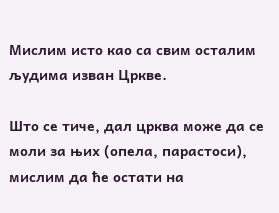Мислим исто као са свим осталим људима изван Цркве.

Што се тиче, дал црква може да се моли за њих (опела, парастоси), мислим да ће остати на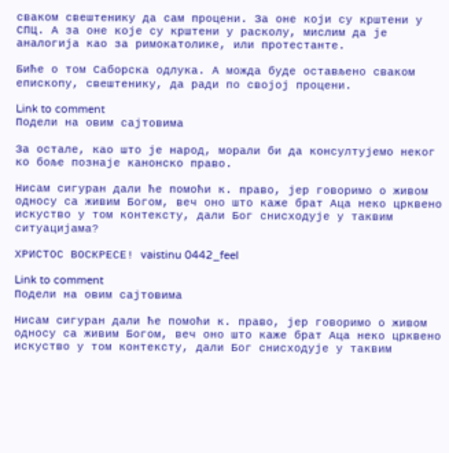сваком свештенику да сам процени. За оне који су крштени у СПЦ. А за оне које су крштени у расколу, мислим да је аналогија као за римокатолике, или протестанте.

Биће о том Саборска одлука. А можда буде остављено сваком епископу, свештенику, да ради по својој процени.

Link to comment
Подели на овим сајтовима

За остале, као што је народ, морали би да консултујемо неког ко боље познаје канонско право.

Нисам сигуран дали ће помоћи к. право, јер говоримо о живом односу са живим Богом, веч оно што каже брат Аца неко црквено искуство у том контексту, дали Бог снисходује у таквим ситуацијама?

ХРИСТОС ВОСКРЕСЕ! vaistinu 0442_feel

Link to comment
Подели на овим сајтовима

Нисам сигуран дали ће помоћи к. право, јер говоримо о живом односу са живим Богом, веч оно што каже брат Аца неко црквено искуство у том контексту, дали Бог снисходује у таквим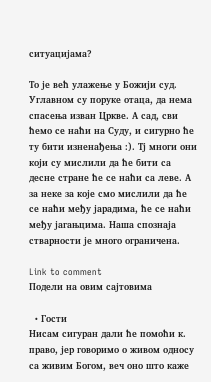ситуацијама?

То је већ улажење у Божији суд. Углавном су поруке отаца, да нема спасења изван Цркве. А сад, сви ћемо се наћи на Суду, и сигурно ће ту бити изненађења :). Тј многи они који су мислили да ће бити са десне стране ће се наћи са леве. А за неке за које смо мислили да ће се наћи међу јарадима, ће се наћи међу јагањцима. Наша спознаја стварности је много ограничена.

Link to comment
Подели на овим сајтовима

  • Гости
Нисам сигуран дали ће помоћи к. право, јер говоримо о живом односу са живим Богом, веч оно што каже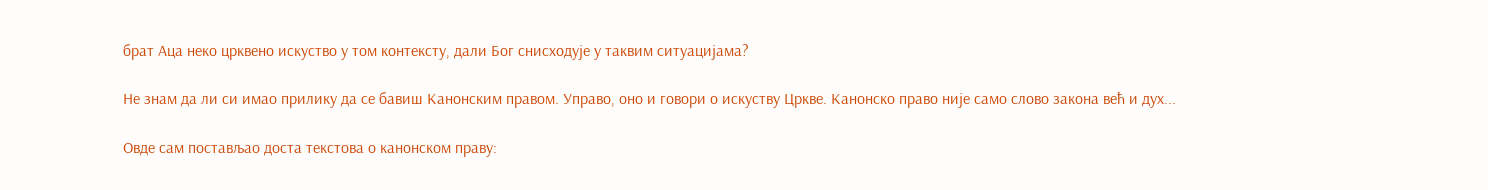брат Аца неко црквено искуство у том контексту, дали Бог снисходује у таквим ситуацијама?

Не знам да ли си имао прилику да се бавиш Канонским правом. Управо, оно и говори о искуству Цркве. Канонско право није само слово закона већ и дух...

Овде сам постављао доста текстова о канонском праву: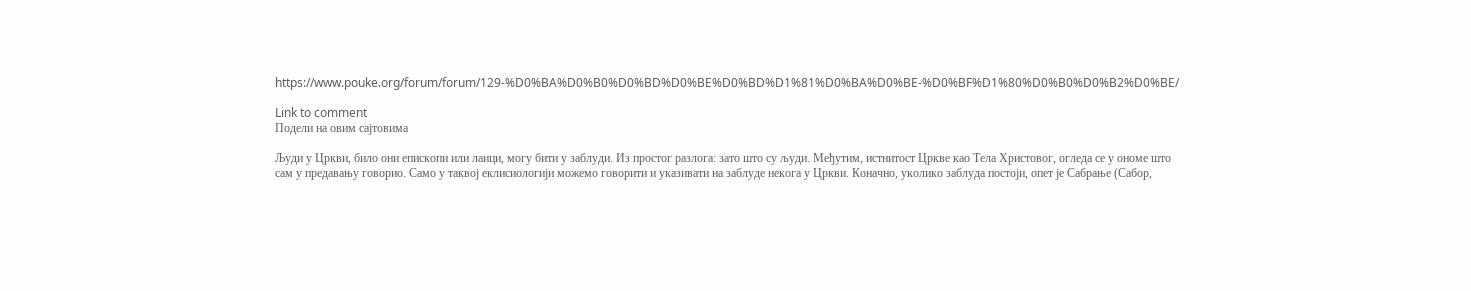https://www.pouke.org/forum/forum/129-%D0%BA%D0%B0%D0%BD%D0%BE%D0%BD%D1%81%D0%BA%D0%BE-%D0%BF%D1%80%D0%B0%D0%B2%D0%BE/

Link to comment
Подели на овим сајтовима

Људи у Цркви, било они епископи или лаици, могу бити у заблуди. Из простог разлога: зато што су људи. Међутим, истнитост Цркве као Тела Христовог, огледа се у ономе што сам у предавању говорио. Само у таквој еклисиологији можемо говорити и указивати на заблуде некога у Цркви. Коначно, уколико заблуда постоји, опет је Сабрање (Сабор,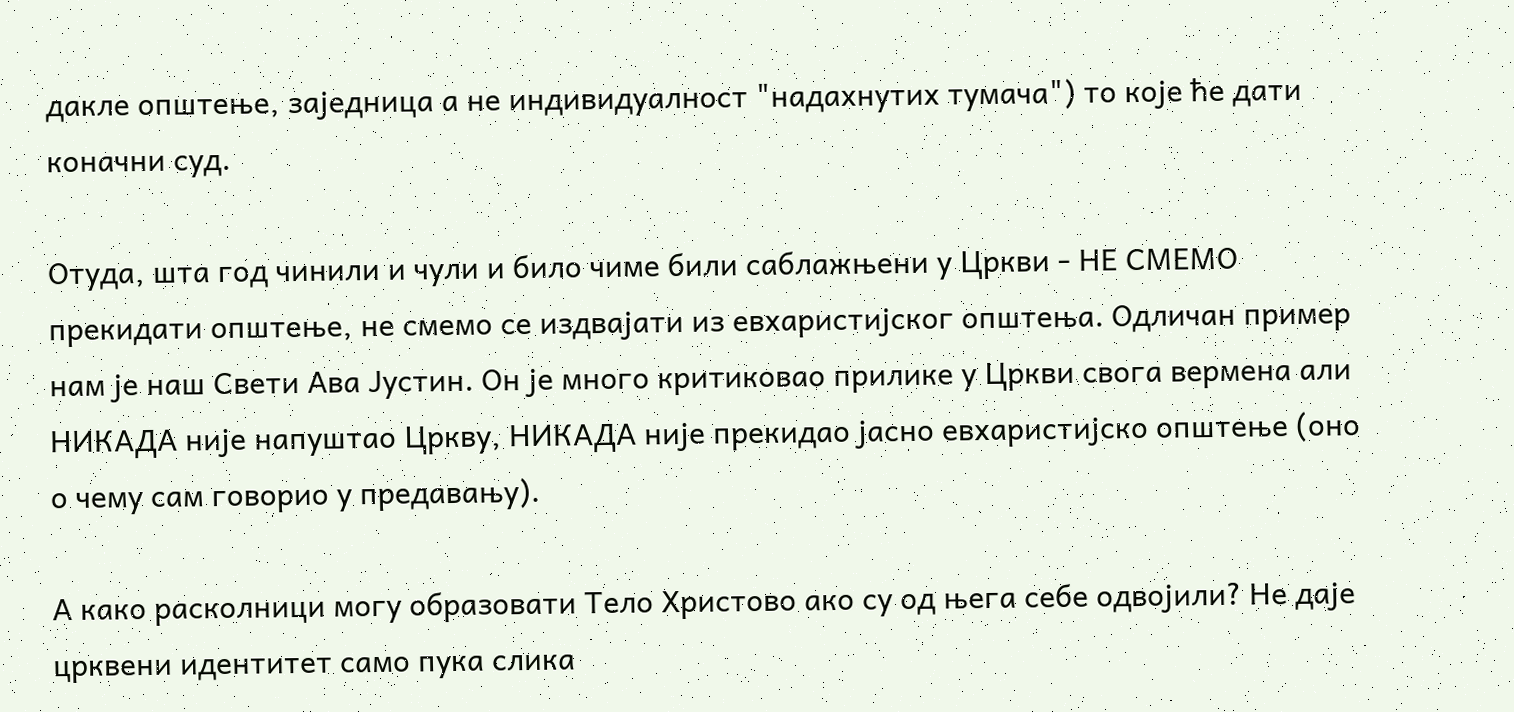дакле општење, заједница а не индивидуалност "надахнутих тумача") то које ће дати коначни суд.

Отуда, шта год чинили и чули и било чиме били саблажњени у Цркви - НЕ СМЕМО прекидати општење, не смемо се издвајати из евхаристијског општења. Одличан пример нам је наш Свети Ава Јустин. Он је много критиковао прилике у Цркви свога вермена али НИКАДА није напуштао Цркву, НИКАДА није прекидао јасно евхаристијско општење (оно о чему сам говорио у предавању).

А како расколници могу образовати Тело Христово ако су од њега себе одвојили? Не даје црквени идентитет само пука слика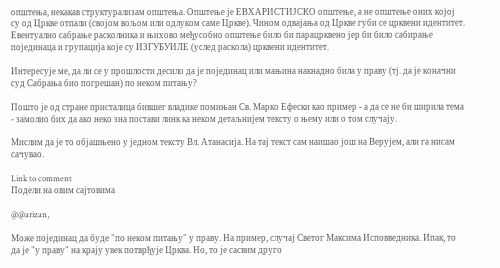општења, некакав структурализам општења. Општење је ЕВХАРИСТИЈСКО општење, а не општење оних којој су од Цркве отпали (својом вољом или одлуком саме Цркве). Чином одвајања од Цркве губи се црквени идентитет. Евентуално сабрање расколника и њихово међусобно општење било би парацрквено јер би било сабирање појединаца и групација које су ИЗГУБУИЛЕ (услед раскола) црквени идентитет.

Интересује ме, да ли се у прошлости десило да је појединац или мањина накнадно била у праву (тј. да је коначни суд Сабрања био погрешан) по неком питању?

Пошто је од стране присталица бившег владике помињан Св. Марко Ефески као пример - а да се не би ширила тема - замолио бих да ако неко зна постави линк ка неком детаљнијем тексту о њему или о том случају.

Мислим да је то објашњено у једном тексту Вл. Атанасија. На тај текст сам наишао још на Верујем, али га нисам сачувао.

Link to comment
Подели на овим сајтовима

@@arizan,

Може појединац да буде "по неком питању" у праву. На пример, случај Светог Максима Исповведника. Ипак, то да је "у праву" на крају увек потврђује Црква. Но, то је сасвим друго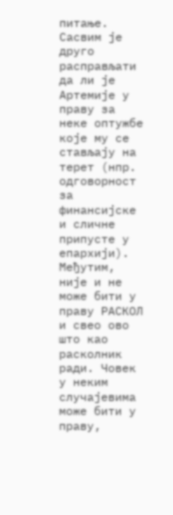питање. Сасвим је друго расправљати да ли је Артемије у праву за неке оптужбе које му се стављају на терет (нпр. одговорност за финансијске и сличне припусте у епархији). Међутим, није и не може бити у праву РАСКОЛ и свео ово што као расколник ради. Човек у неким случајевима може бити у праву,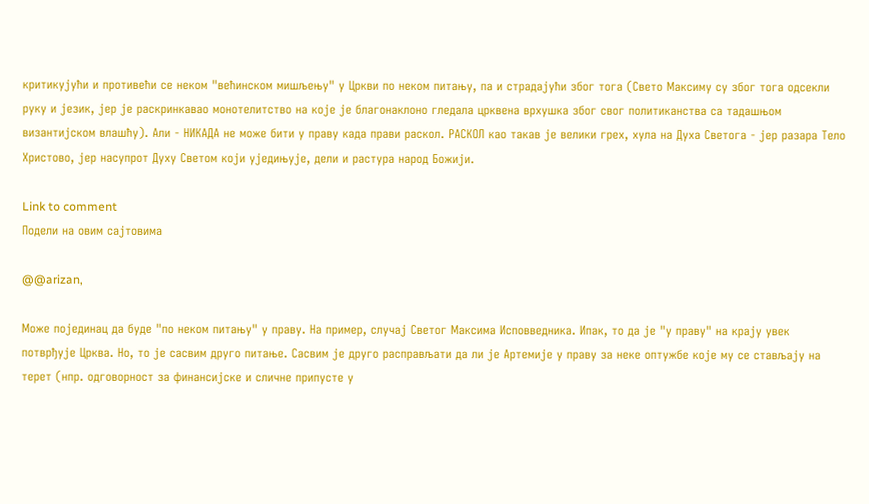критикујући и противећи се неком "већинском мишљењу" у Цркви по неком питању, па и страдајући због тога (Свето Максиму су због тога одсекли руку и језик, јер је раскринкавао монотелитство на које је благонаклоно гледала црквена врхушка због свог политиканства са тадашњом византијском влашћу). Али - НИКАДА не може бити у праву када прави раскол. РАСКОЛ као такав је велики грех, хула на Духа Светога - јер разара Тело Христово, јер насупрот Духу Светом који уједињује, дели и растура народ Божији.

Link to comment
Подели на овим сајтовима

@@arizan,

Може појединац да буде "по неком питању" у праву. На пример, случај Светог Максима Исповведника. Ипак, то да је "у праву" на крају увек потврђује Црква. Но, то је сасвим друго питање. Сасвим је друго расправљати да ли је Артемије у праву за неке оптужбе које му се стављају на терет (нпр. одговорност за финансијске и сличне припусте у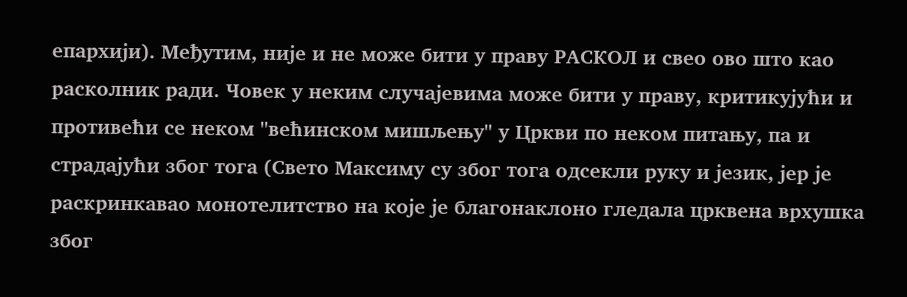епархији). Међутим, није и не може бити у праву РАСКОЛ и свео ово што као расколник ради. Човек у неким случајевима може бити у праву, критикујући и противећи се неком "већинском мишљењу" у Цркви по неком питању, па и страдајући због тога (Свето Максиму су због тога одсекли руку и језик, јер је раскринкавао монотелитство на које је благонаклоно гледала црквена врхушка због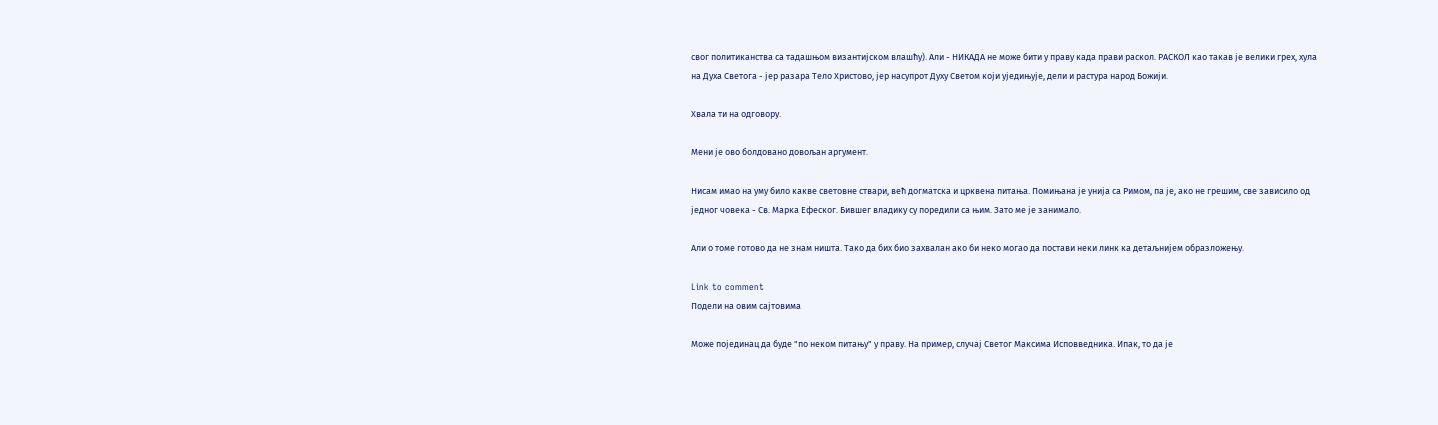свог политиканства са тадашњом византијском влашћу). Али - НИКАДА не може бити у праву када прави раскол. РАСКОЛ као такав је велики грех, хула на Духа Светога - јер разара Тело Христово, јер насупрот Духу Светом који уједињује, дели и растура народ Божији.

Хвала ти на одговору.

Мени је ово болдовано довољан аргумент.

Нисам имао на уму било какве световне ствари, већ догматска и црквена питања. Помињана је унија са Римом, па је, ако не грешим, све зависило од једног човека - Св. Марка Ефеског. Бившег владику су поредили са њим. Зато ме је занимало.

Али о томе готово да не знам ништа. Тако да бих био захвалан ако би неко могао да постави неки линк ка детаљнијем образложењу.

Link to comment
Подели на овим сајтовима

Може појединац да буде "по неком питању" у праву. На пример, случај Светог Максима Исповведника. Ипак, то да је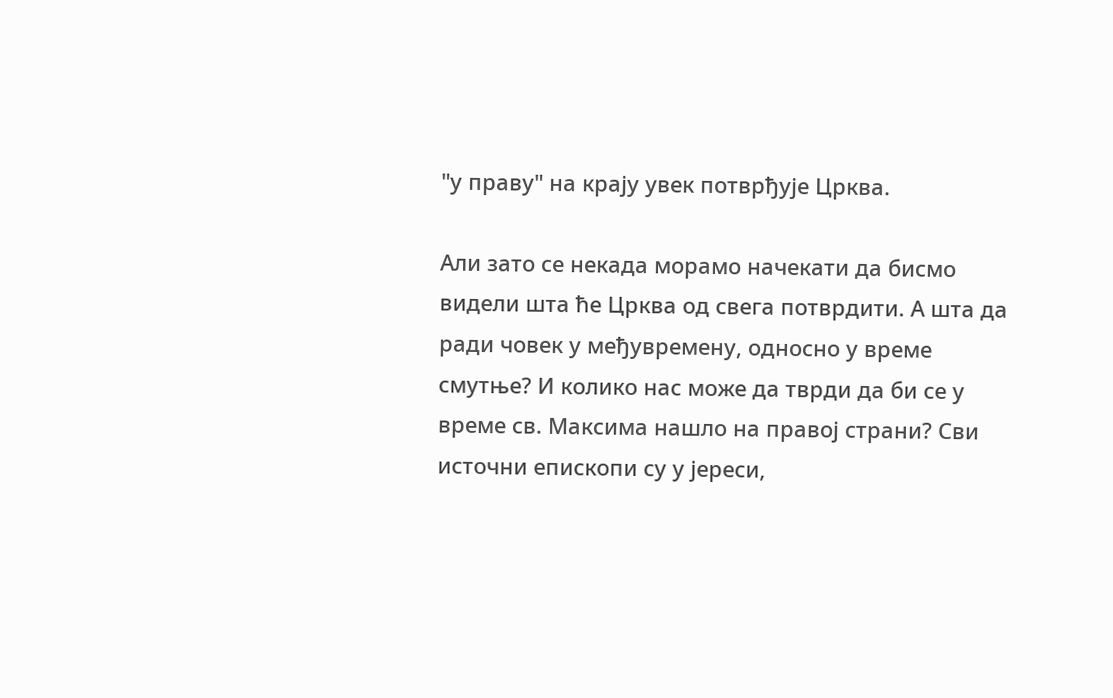"у праву" на крају увек потврђује Црква.

Али зато се некада морамо начекати да бисмо видели шта ће Црква од свега потврдити. А шта да ради човек у међувремену, односно у време смутње? И колико нас може да тврди да би се у време св. Максима нашло на правој страни? Сви источни епископи су у јереси,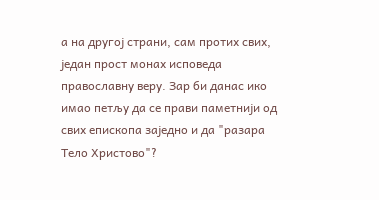а на другој страни, сам протих свих, један прост монах исповеда православну веру. Зар би данас ико имао петљу да се прави паметнији од свих епископа заједно и да "разара Тело Христово"?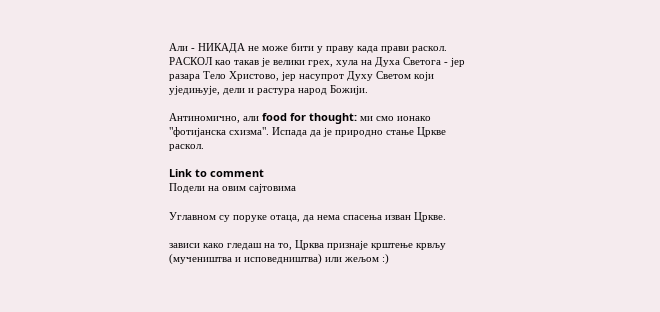Али - НИКАДА не може бити у праву када прави раскол. РАСКОЛ као такав је велики грех, хула на Духа Светога - јер разара Тело Христово, јер насупрот Духу Светом који уједињује, дели и растура народ Божији.

Антиномично, али food for thought: ми смо ионако "фотијанска схизма". Испада да је природно стање Цркве раскол.

Link to comment
Подели на овим сајтовима

Углавном су поруке отаца, да нема спасења изван Цркве.

зависи како гледаш на то, Црква признаје крштење крвљу (мучеништва и исповедништва) или жељом :)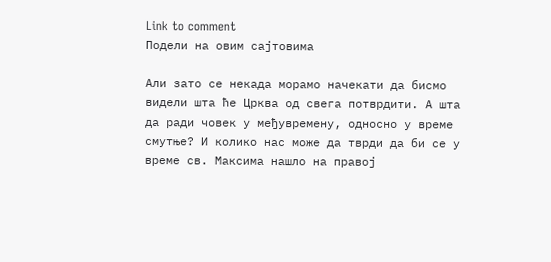Link to comment
Подели на овим сајтовима

Али зато се некада морамо начекати да бисмо видели шта ће Црква од свега потврдити. А шта да ради човек у међувремену, односно у време смутње? И колико нас може да тврди да би се у време св. Максима нашло на правој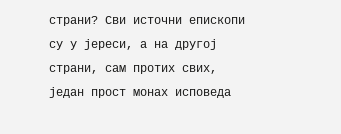страни? Сви источни епископи су у јереси, а на другој страни, сам протих свих, један прост монах исповеда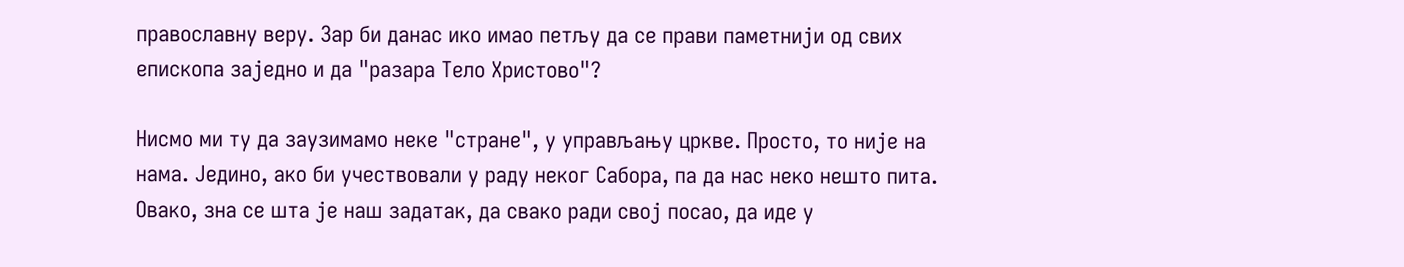православну веру. Зар би данас ико имао петљу да се прави паметнији од свих епископа заједно и да "разара Тело Христово"?

Нисмо ми ту да заузимамо неке "стране", у управљању цркве. Просто, то није на нама. Једино, ако би учествовали у раду неког Сабора, па да нас неко нешто пита. Овако, зна се шта је наш задатак, да свако ради свој посао, да иде у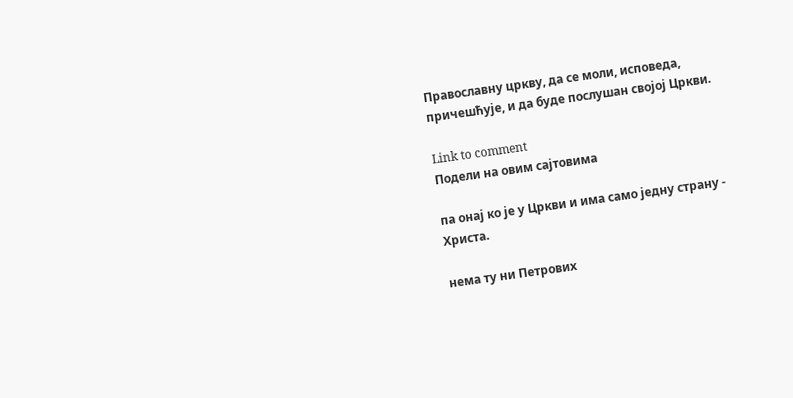Православну цркву, да се моли, исповеда, причешћује, и да буде послушан својој Цркви.

Link to comment
Подели на овим сајтовима

па онај ко је у Цркви и има само једну страну - Христа.

нема ту ни Петрових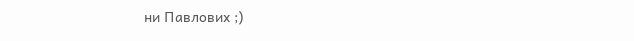ни Павлових ;)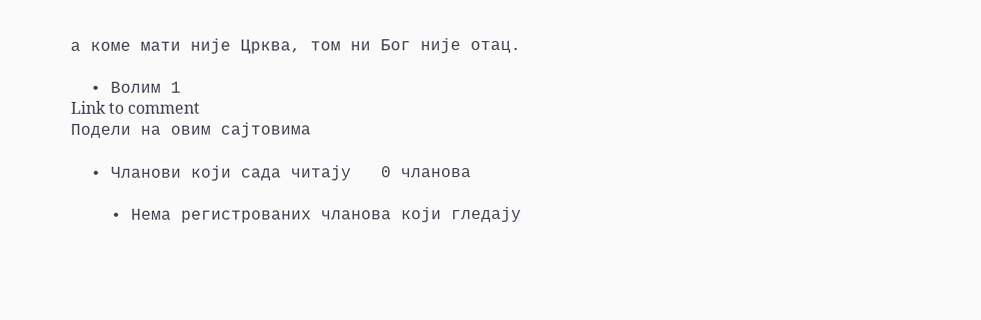а коме мати није Црква, том ни Бог није отац.

  • Волим 1
Link to comment
Подели на овим сајтовима

  • Чланови који сада читају   0 чланова

    • Нема регистрованих чланова који гледају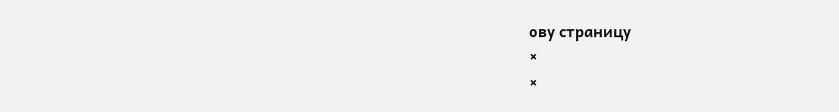ову страницу
×
×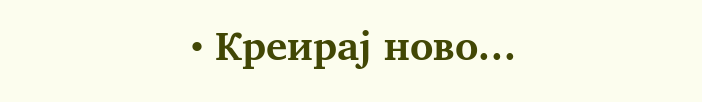• Креирај ново...